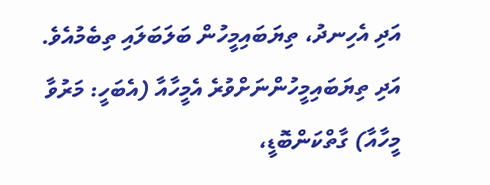އަދި އެހިނދު، ތިޔަބައިމީހުން ބަލަބަލައި ތިބެމުއެވެ.
އަދި ތިޔަބައިމީހުންނަށްވުރެ އެމީހާއާ (އެބަހީ: މަރުވާ މީހާއާ) ގާތްކަންބޮޑީ،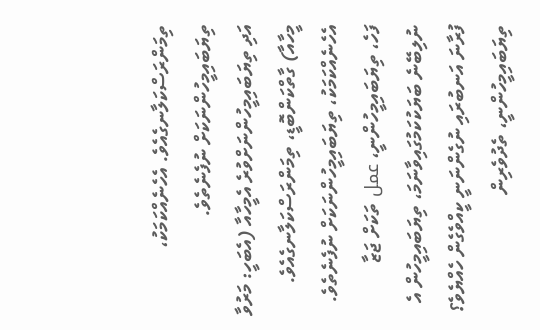ތިމަންރަސްކަލާނގެއެވެ. އެހެނެއްކަމަކު، ތިޔަބައިމީހުންނަކަށް ނުފެނެތެވެ.
އަދި ތިޔަބައިމީހުންނަށްވުރެ އެމީހާއާ (އެބަހީ: މަރުވާ މީހާއާ) ގާތްކަންބޮޑީ، ތިމަންރަސްކަލާނގެއެވެ. އެހެނެއްކަމަކު، ތިޔަބައިމީހުންނަކަށް ނުފެނެތެވެ.
ފަހެ، ތިޔަބައިމީހުންނީ، عمل ތަކަށް ޖަޒާ ނުލިބޭނެ ބަޔަކުކަމުގައިވާނަމަ، ތިޔަބައިމީހުން އެ ފުރާނަ އަނބުރައި ނުގެންނަނީ ކީއްވެގެން ހެއްޔެވެ؟ ތިޔަބައިމީހުންނީ، ތެދުވެރިން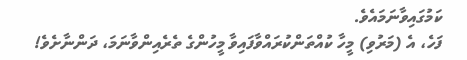ކަމުގައިވާނަމައެވެ.
ފަހެ، އެ (މަރުވި) މީހާ ކުއްތަންކުރައްވާފައިވާ މީހުންގެ ތެރެއިންވާނަމަ، ދަންނާށެވެ!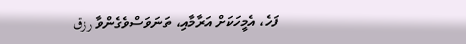ފަހެ، އެމީހަކަށް އަރާމާއި، ތަނަވަސްވެގެންވާ رزق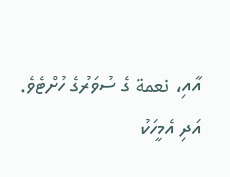އާއި، نعمة ގެ ސުވަރުގެ ހުށްޓެވެ.
އަދި އެމީހަކު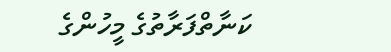ކަނާތްފަރާތުގެ މީހުންގެ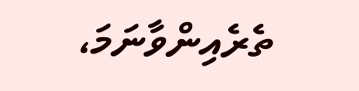ތެރެއިންވާނަމަ،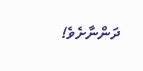ދަންނާށެވެ!